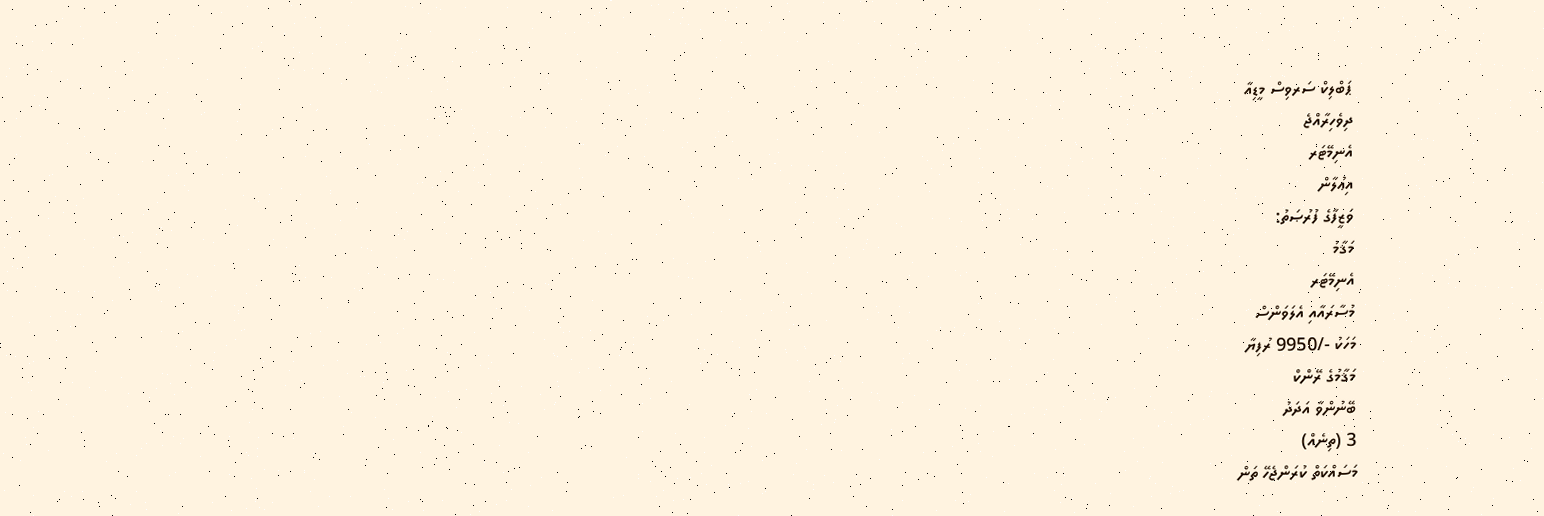ޕަބްލިކް ސަރވިސް މީޑިއާ
ދިވެހިރާއްޖެ
އެނިމޭޓަރ
އިޢުލާން
ވަޒީފާގެ ފުރުޞަތު:
މަޤާމު
އެނިމޭޓަރ
މުސާރައާއި އެލަވަންސް
މަހަކު -/9950 ރުފިޔާ
މަޤާމުގެ ރޭންކް
ބޭނުންވާ އަދަދު
3 (ތިނެއް)
މަސައްކަތް ކުރަންޖެހޭ ތަން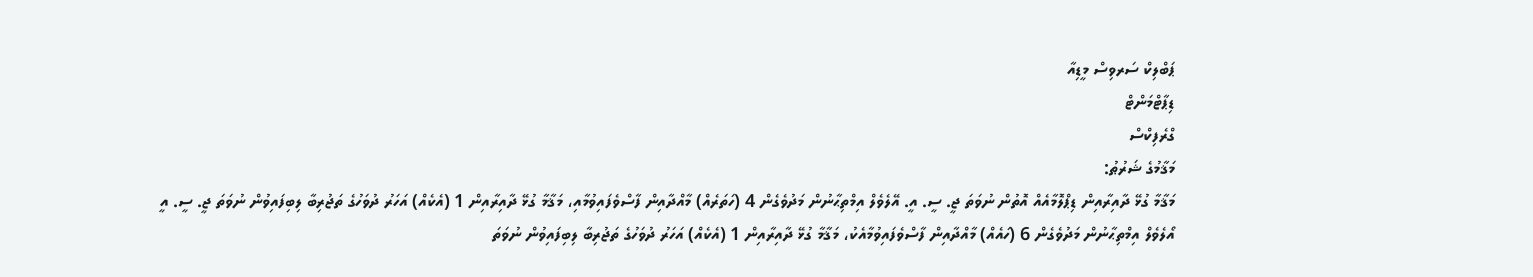ޕަބްލިކް ސަރވިސް މީޑިއާ
ޑިޕާޓްމަންޓް
ގްރެފިކްސް
މަޤާމުގެ ޝަރުޠު:
މަޤާމާ ގުޅޭ ދާއިރާއިން ޑިޕްލޮމާއެއް އޮތުން ނުވަތަ ޖީ. ސީ. އީ. އޭލެވެލް އިމްތިޙާނުން މަދުވެގެން 4 (ހަތަރެއް) މާއްދާއިން ފާސްވެފައިވުމާއި، މަޤާމާ ގުޅޭ ދާއިރާއިން 1 (އެކެއް) އަހަރު ދުވަހުގެ ތަޖުރިބާ ލިބިފައިވުން ނުވަތަ ޖީ. ސީ. އީ އޯލެވެލް އިމްތިޙާނުން މަދުވެގެން 6 (ހައެއް) މާއްދާއިން ފާސްވެފައިވުމާއެކު، މަޤާމާ ގުޅޭ ދާއިރާއިން 1 (އެކެއް) އަހަރު ދުވަހުގެ ތަޖުރިބާ ލިބިފައިވުން ނުވަތަ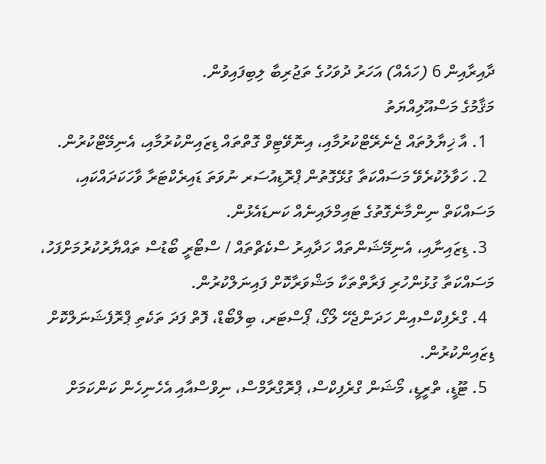ދާއިރާއިން 6 (ހައެއް) އަހަރު ދުވަހުގެ ތަޖުރިބާ ލިބިފައިވުން.
މަޤާމުގެ މަސްއޫލިއްޔަތު
  1. އާ ޚިޔާލުތައް ޖެނެރޭޓްކުރުމާއި، އިނޮވޭޓިވް ގޮތްތައް ޑިޒައިންކުރުމާއި، އެނިމޭޓްކުރުން.
  2. ހަވާލުކުރެވޭ މަސައްކަތާ ގުޅޭގޮތުން ޕްރޮޑިއުސަރ ނުވަތަ ޑައިރެކްޓަރާ ވާހަކަދައްކައި، މަސައްކަތް ނިންމާނެގޮތުގެ ޓައިމްލައިނެއް ކަނޑައެޅުން.
  3. ޑިޒައިނާއި، އެނިމޭޝަންތައް ހަދާއިރު ސްކެޗްތައް / ސްޓޯރީ ބޯޑުސް ތައްޔާރުކުރުމަށްފަހު، މަސައްކަތާ ގުޅުންހުރި ފަރާތްތަކާ މަޝްވަރާކޮށް ފައިނަލްކުރުން.
  4. ގްރެފިކްސްއިން ހަދަންޖެހޭ ލޯގޯ، ޕޯސްޓަރ، ބިލްބޯޑް، ފޮތް ފަދަ ތަކެތި ޕްރޮފެޝަނަލްކޮށް ޑިޒައިންކުރުން.
  5. ޓޫޑީ، ތްރީޑީ، މޯޝަން ގްރެފިކްސް، ޕްރޮގްރާމްސް، ނިވްސްއާއި އެހެނިހެން ކަންކަމަށް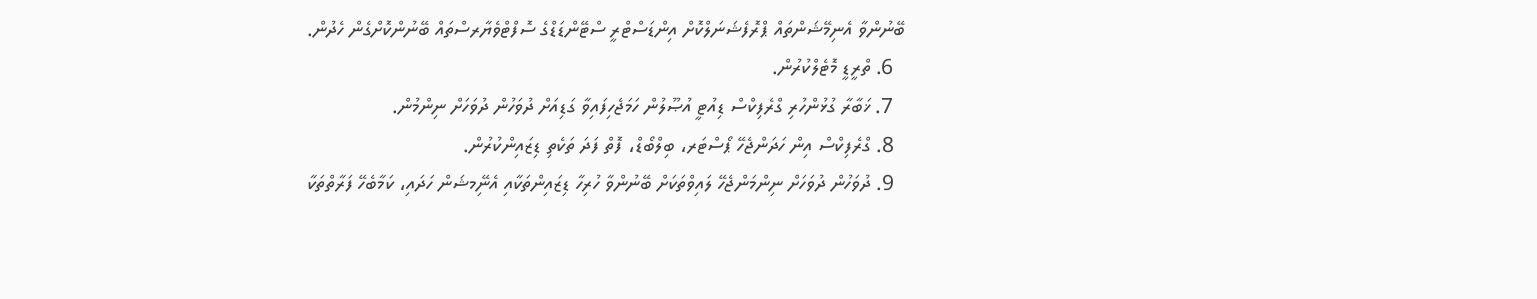ބޭނުންވާ އެނިމޭޝަންތައް ޕްރޮފެޝަނަލްކޮށް އިންޑަސްޓްރީ ސްޓޭންޑަޑްގެ ސޮފްޓްވެޔާރސްތައް ބޭނުންކޮށްގެން ހެދުން.
  6. ތްރީޑީ މޮޓެލްކުރުން.
  7. ޚަބާރާ ގުޅުންހުރި ގްރެފިކްސް ޑިއުޓީ އުޞޫލުން ހަމަޖެހިފައިވާ ގަޑިއަށް ދުވަހުން ދުވަހަށް ނިންމުން.
  8. ގްރެފިކްސް އިން ހަދަންޖެހޭ ޕޯސްޓަރ، ބިލްބޯޑް، ފޮތް ފަދަ ތަކެތި ޑިޒައިންކުރުން.
  9. ދުވަހުން ދުވަހަށް ނިންމަންޖެހޭ ލައިވްތަކަށް ބޭނުންވާ ހުރިހާ ޑިޒައިންތަކާއި އެނޭިމޝަން ހަދައި، ކަމާބެހޭ ފަރާތްތަކާ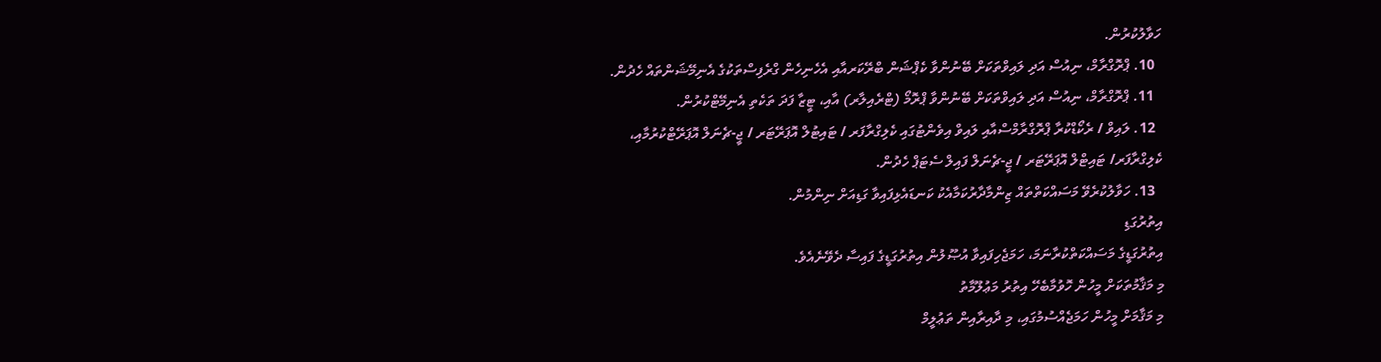ހަވާލުކުރުން.
  10. ޕްރޮގްރާމް، ނިއުސް އަދި ލައިވްތަކަށް ބޭނުންވާ ކެޕްޝަން ބްރޭކަރއާއި އެހެނިހެން ގްރެފިސްތަކުގެ އެނިމޭޝަންތައް ހެދުން.
  11. ޕްރޮގްރާމް، ނިއުސް އަދި ލައިވްތަކަށް ބޭނުންވާ ޕްރޮމޯ (ޓްރެއިލާރ) އާއި، ޓީޒާ ފަދަ ތަކެތި އެނިމޭޓްކުރުން.
  12. ލައިވް / ރެކޯޑްކުރާ ޕްރޮގްރާމްސްއާއި ލައިވް އިވެންޓުގައި ކެލިގްރާފަރ / ޓައިޓުލް އޮޕަރޭޓަރ / ޖީ-ޗެނަލް އޮޕަރޭޓްކުރުމާއި، ކެލިގްރާފަރ/ ޓައިޓްލް އޮޕަރޭޓަރ / ޖީ-ޗެނަލް ފައިލް ސެޓަޕް ހެދުން.
  13. ހަވާލުކުރެވޭ މަސައްކަތްތައް ޒިންމާދާރުކަމާއެކު ކަނޑައެޅިފައިވާ ގަޑިއަށް ނިންމުން.
އިތުރުގަޑި
އިތުރުގަޑީގެ މަސައްކަތްކުރާނަމަ، ހަމަޖެހިފައިވާ އުޞޫލުން އިތުރުގަޑީގެ ފައިސާ ދެވޭނެއެވެ.
މި މަޤާމުތަކަށް މީހުން ހޮވުމާބެހޭ އިތުރު މަޢުލޫމާތު
މި މަޤާމަށް މީހުން ހަމަޖެއްސުމުގައި، މި ދާއިރާއިން ތަޢުލީމް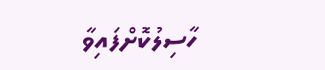ހާސިލުކޮށްފައިވާ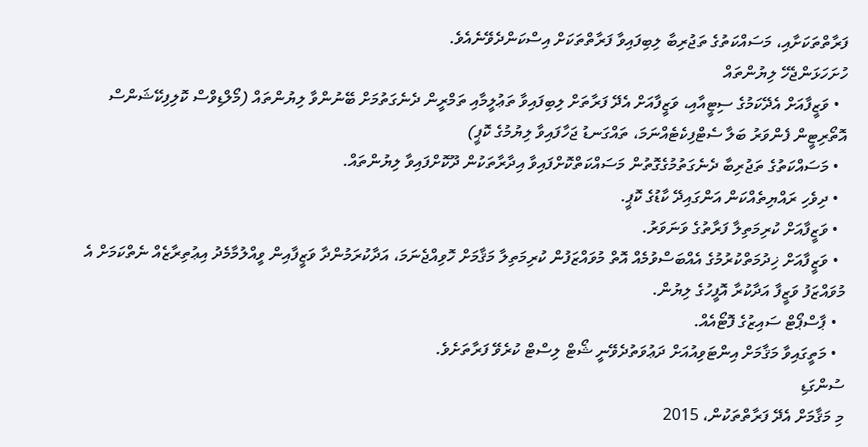ފަރާތްތަކަށާއި، މަސައްކަތުގެ ތަޖުރިބާ ލިބިފައިވާ ފަރާތްތަކަށް އިސްކަންދެވޭނެއެވެ.
ހުށަހަޅަންޖެހޭ ލިޔުންތައް
  • ވަޒީފާއަށް އެދޭކަމުގެ ސިޓީއާއި، ވަޒީފާއަށް އެދޭ ފަރާތަށް ލިބިފައިވާ ތަޢުލީމާއި ތަމްރީން ދެނެގަތުމަށް ބޭނުންވާ ލިޔުންތައް (މޯލްޑިވްސް ކޮލިފިކޭޝަންސް އޮތޯރިޓީން ފެންވަރު ބަލާ ސެޓްފިކެޓެއްނަމަ، ތައްގަނޑު ޖަހާފައިވާ ލިޔުމުގެ ކޮޕީ)
  • މަސައްކަތުގެ ތަޖުރިބާ ދެނެގަތުމުގެގޮތުން މަސައްކަތްކޮށްފައިވާ އިދާރާތަކުން ދޫކޮށްފައިވާ ލިޔުންތައް.
  • ދިވެހި ރައްޔިތެއްކަން އަންގައިދޭ ކާޑުގެ ކޮޕީ.
  • ވަޒީފާއަށް ކުރިމަތިލާ ފަރާތުގެ ވަނަވަރު.
  • ވަޒީފާއަށް ޚިދުމަތްކުރުމުގެ އެއްބަސްވުމެއް އޮތް މުވައްޒަފުން ކުރިމަތިލާ މަޤާމަށް ހޮވިއްޖެނަމަ، އަދާކުރަމުންދާ ވަޒީފާއިން ވީއްލުމާމެދު އިޢުތިރާޒެއް ނެތްކަމަށް އެ މުވައްޒަފު ވަޒީފާ އަދާކުރާ އޮފީހުގެ ލިޔުން.
  • ޕާސްޕޯޓް ސައިޒުގެ ފޮޓޯއެއް.
  • މަތީގައިވާ މަޤާމަށް އިންޓަވިއުއަށް ދަޢުވަތުދެވޭނީ ޝޯޓް ލިސްޓް ކުރެވޭ ފަރާތަށެވެ.
ސުންގަޑި
މި މަޤާމަށް އެދޭ ފަރާތްތަކުން، 2015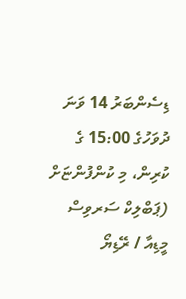ޑިސެންބަރު 14 ވަނަ ދުވަހުގެ 15:00 ގެ ކުރިން، މި ކުންފުންޏަށް (ޕަބްލިކް ސަރވިސް މީޑިއާ / ރޭޑިޔޯ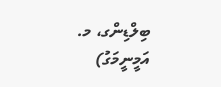ބިލްޑިންގ، މ. އަމީނީމަގު)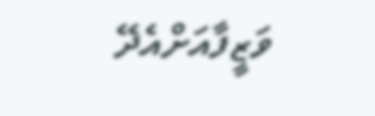ވަޒީފާއަށްއެދޭ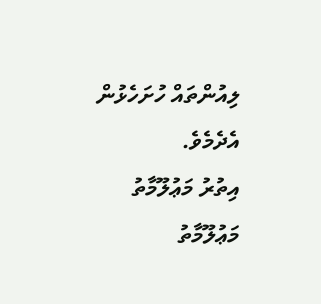ލިއުންތައް ހުށަހެޅުން އެދެމެވެ.
އިތުރު މަޢުލޫމާތު
މަޢުލޫމާތު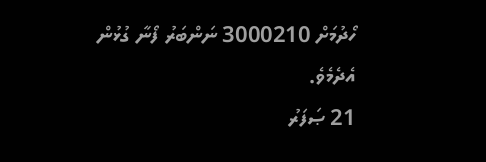ހޯދުމަށް 3000210 ނަންބަރު ފޯނާ ގުޅުން އެދެމެވެ.
21 ޞަފަރު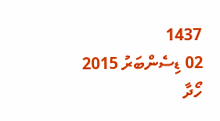1437
02 ޑިސެންބަރު 2015
ހޯދާ